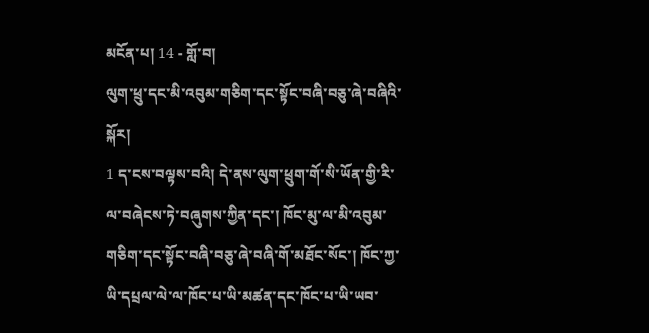མངོན་པ། 14 - གློ་བ།
ལུག་ཕྲུ་དང་མི་འབུམ་གཅིག་དང་སྟོང་བཞི་བཅུ་ཞེ་བཞིའི་སྐོར།
1 ད་ངས་བལྟས་བའི། དེ་ནས་ལུག་ཕྲུག་གོ་སི་ཡོན་གྱི་རི་ལ་བཞེངས་ཏེ་བཞུགས་ཀྱིན་དང་། ཁོང་མུ་ལ་མི་འབུམ་གཅིག་དང་སྟོང་བཞི་བཅུ་ཞེ་བཞི་གོ་མཐོང་སོང་། ཁོང་ཀྱ་ཡི་དཔྲལ་ལེ་ལ་ཁོང་པ་ཡི་མཚན་དང་ཁོང་པ་ཡི་ཡབ་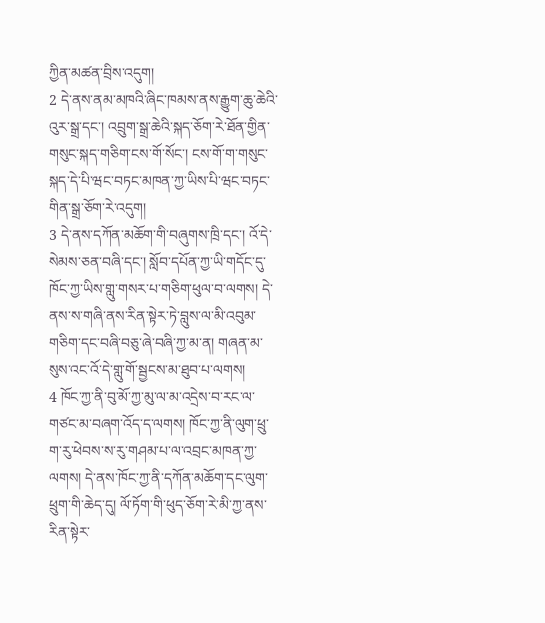ཀྱིན་མཚན་བྲིས་འདུག།
2 དེ་ནས་ནམ་མཁའི་ཞིང་ཁམས་ནས་རྒྱུག་ཆུ་ཆེའི་འུར་སྒྲ་དང་། འབྲུག་སྒྲ་ཆེའི་སྐད་ཅོག་རེ་ཐོན་གྱིན་གསུང་སྐད་གཅིག་ངས་གོ་སོང་། ངས་གོ་ག་གསུང་སྐད་དེ་པི་ཝང་བཏང་མཁན་ཀྱ་ཡིས་པི་ཝང་བཏང་གིན་སྒྲ་ཅོག་རེ་འདུག།
3 དེ་ནས་དཀོན་མཆོག་གི་བཞུགས་ཁྲི་དང་། འོ་དེ་སེམས་ཅན་བཞི་དང་། སློབ་དཔོན་ཀྱ་ཡི་གདོང་དུ་ཁོང་ཀྱ་ཡིས་གླུ་གསར་པ་གཅིག་ཕུལ་བ་ལགས། དེ་ནས་ས་གཞི་ནས་རིན་སྟེར་ཏེ་བླུས་ལ་མི་འབུམ་གཅིག་དང་བཞི་བཅུ་ཞེ་བཞི་ཀྱ་མ་ན། གཞན་མ་སུས་འང་འོ་དེ་གླུ་གོ་སྦྱངས་མ་ཐུབ་པ་ལགས།
4 ཁོང་ཀྱ་ནི་བུ་མོ་ཀྱ་མུ་ལ་མ་འདྲེས་བ་རང་ལ་གཙང་མ་བཞག་འོད་ད་ལགས། ཁོང་ཀྱ་ནི་ལུག་ཕྲུ་ག་རུ་ཕེབས་ས་རུ་གཤམ་པ་ལ་འབྲང་མཁན་ཀྱ་ལགས། དེ་ནས་ཁོང་ཀྱ་ནི་དཀོན་མཆོག་དང་ལུག་ཕྲུག་གི་ཆེད་དུ། ལོ་ཏོག་གི་ཕུད་ཅོག་རེ་མི་ཀྱ་ནས་རིན་སྟེར་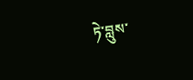ཏེ་བླུས་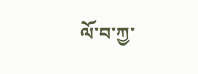ལོ་བ་ཀྱ་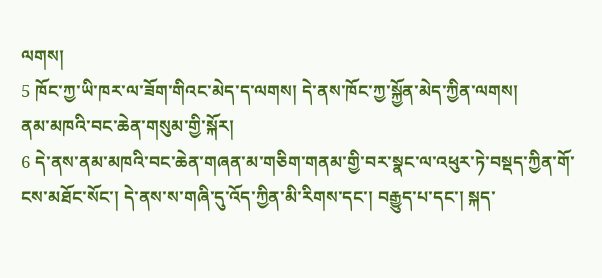ལགས།
5 ཁོང་ཀྱ་ཡི་ཁར་ལ་ཟོག་གིའང་མེད་ད་ལགས། དེ་ནས་ཁོང་ཀྱ་སྐྱོན་མེད་ཀྱིན་ལགས།
ནམ་མཁའི་བང་ཆེན་གསུམ་གྱི་སྐོར།
6 དེ་ནས་ནམ་མཁའི་བང་ཆེན་གཞན་མ་གཅིག་གནམ་གྱི་བར་སྣང་ལ་འཕུར་ཏེ་བསྡད་ཀྱིན་གོ་ངས་མཐོང་སོང་། དེ་ནས་ས་གཞི་དུ་འོད་ཀྱིན་མི་རིགས་དང་། བརྒྱུད་པ་དང་། སྐད་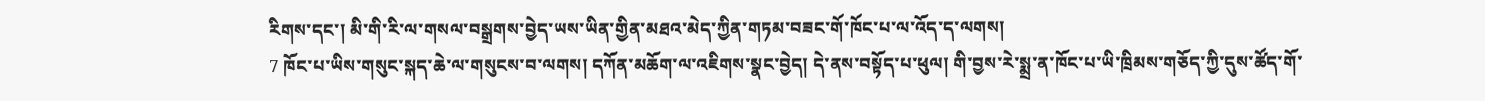རིགས་དང་། མི་གི་རི་ལ་གསལ་བསྒྲགས་བྱེད་ཡས་ཡིན་གྱིན་མཐའ་མེད་ཀྱིན་གཏམ་བཟང་གོ་ཁོང་པ་ལ་འོད་ད་ལགས།
7 ཁོང་པ་ཡིས་གསུང་སྐད་ཆེ་ལ་གསུངས་བ་ལགས། དཀོན་མཆོག་ལ་འཇིགས་སྣང་བྱེད། དེ་ནས་བསྟོད་པ་ཕུལ། གི་བྱས་རེ་སྨྲ་ན་ཁོང་པ་ཡི་ཁྲིམས་གཅོད་ཀྱི་དུས་ཚོད་གོ་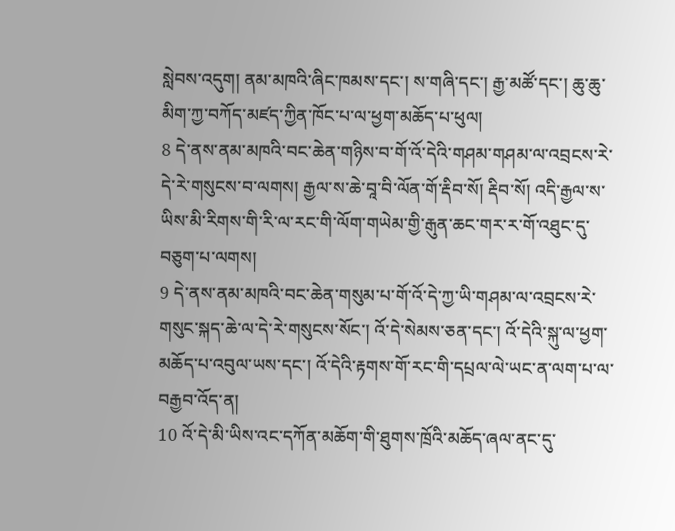སླེབས་འདུག། ནམ་མཁའི་ཞིང་ཁམས་དང་། ས་གཞི་དང་། རྒྱ་མཚོ་དང་། ཆུ་ཆུ་མིག་ཀྱ་བཀོད་མཛད་ཀྱིན་ཁོང་པ་ལ་ཕྱག་མཆོད་པ་ཕུལ།
8 དེ་ནས་ནམ་མཁའི་བང་ཆེན་གཉིས་བ་གོ་འོ་དེའི་གཤམ་གཤམ་ལ་འབྲངས་རེ་དེ་རེ་གསུངས་བ་ལགས། རྒྱལ་ས་ཆེ་བཱ་བི་ལོན་གོ་རྡིབ་སོ། རྡིབ་སོ། འདི་རྒྱལ་ས་ཡིས་མི་རིགས་གི་རི་ལ་རང་གི་ལོག་གཡེམ་གྱི་རྒུན་ཆང་གར་ར་གོ་འཐུང་དུ་བཅུག་པ་ལགས།
9 དེ་ནས་ནམ་མཁའི་བང་ཆེན་གསུམ་པ་གོ་འོ་དེ་ཀྱ་ཡི་གཤམ་ལ་འབྲངས་རེ་གསུང་སྐད་ཆེ་ལ་དེ་རེ་གསུངས་སོང་། འོ་དེ་སེམས་ཅན་དང་། འོ་དེའི་སྐུ་ལ་ཕྱག་མཆོད་པ་འབུལ་ཡས་དང་། འོ་དེའི་རྟགས་གོ་རང་གི་དཔྲལ་ལེ་ཡང་ན་ལག་པ་ལ་བརྒྱབ་འོད་ན།
10 འོ་དེ་མི་ཡིས་འང་དཀོན་མཆོག་གི་ཐུགས་ཁྲོའི་མཆོད་ཞལ་ནང་དུ་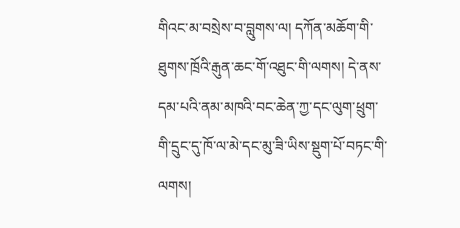གིའང་མ་བསྲེས་བ་བླུགས་ལ། དཀོན་མཆོག་གི་ཐུགས་ཁྲོའི་རྒུན་ཆང་གོ་འཐུང་གི་ལགས། དེ་ནས་དམ་པའི་ནམ་མཁའི་བང་ཆེན་ཀྱ་དང་ལུག་ཕྲུག་གི་དྲུང་དུ་ཁོ་ལ་མེ་དང་མུ་ཟི་ཡིས་སྡུག་པོ་བཏང་གི་ལགས།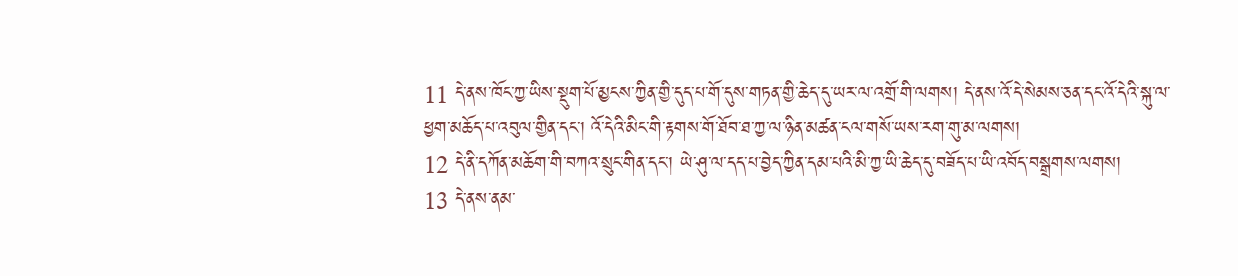11 དེ་ནས་ཁོང་ཀྱ་ཡིས་སྡུག་པོ་མྱངས་ཀྱིན་གྱི་དུད་པ་གོ་དུས་གཏན་གྱི་ཆེད་དུ་ཡར་ལ་འགྲོ་གི་ལགས། དེ་ནས་འོ་དེ་སེམས་ཅན་དང་འོ་དེའི་སྐུ་ལ་ཕྱག་མཆོད་པ་འབུལ་གྱིན་དང་། འོ་དེའི་མིང་གི་རྟགས་གོ་ཐོབ་ཐ་ཀྱ་ལ་ཉིན་མཚན་ངལ་གསོ་ཡས་རག་གུ་མ་ལགས།
12 དེ་ནི་དཀོན་མཆོག་གི་བཀའ་སྲུང་གིན་དང་། ཡེ་ཤུ་ལ་དད་པ་བྱེད་ཀྱིན་དམ་པའི་མི་ཀྱ་ཡི་ཆེད་དུ་བཟོད་པ་ཡི་འབོད་བསྒྲགས་ལགས།
13 དེ་ནས་ནམ་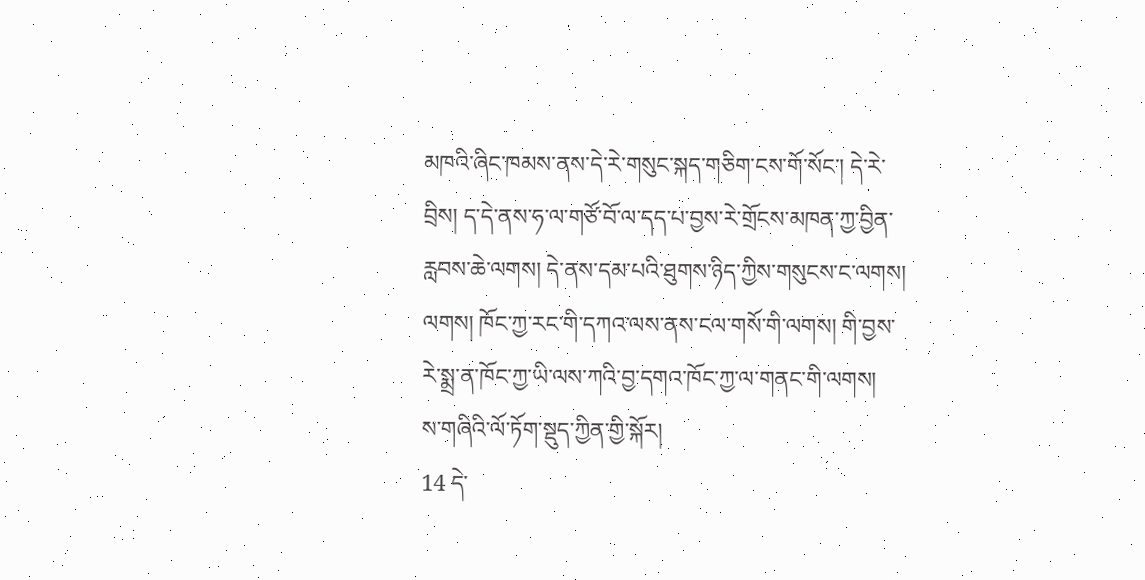མཁའི་ཞིང་ཁམས་ནས་དེ་རེ་གསུང་སྐད་གཅིག་ངས་གོ་སོང་། དེ་རེ་བྲིས། ད་དེ་ནས་ཧ་ལ་གཙོ་བོ་ལ་དད་པ་བྱས་རེ་གྲོངས་མཁན་ཀྱ་བྱིན་རླབས་ཆེ་ལགས། དེ་ནས་དམ་པའི་ཐུགས་ཉིད་ཀྱིས་གསུངས་ང་ལགས། ལགས། ཁོང་ཀྱ་རང་གི་དཀའ་ལས་ནས་ངལ་གསོ་གི་ལགས། གི་བྱས་རེ་སྨྲ་ན་ཁོང་ཀྱ་ཡི་ལས་ཀའི་བྱ་དགའ་ཁོང་ཀྱ་ལ་གནང་གི་ལགས།
ས་གཞིའི་ལོ་ཏོག་སྡུད་ཀྱིན་གྱི་སྐོར།
14 དེ་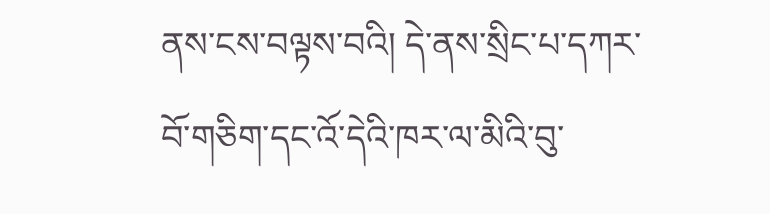ནས་ངས་བལྟས་བའི། དེ་ནས་སྲིང་པ་དཀར་བོ་གཅིག་དང་འོ་དེའི་ཁར་ལ་མིའི་བུ་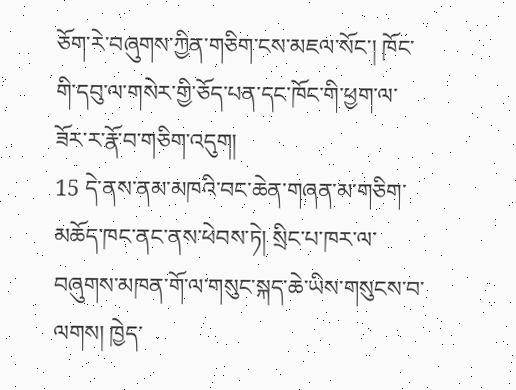ཅོག་རེ་བཞུགས་ཀྱིན་གཅིག་ངས་མཇལ་སོང་། ཁོང་གི་དབུ་ལ་གསེར་གྱི་ཅོད་པན་དང་ཁོང་གི་ཕྱག་ལ་ཟོར་ར་རྣོ་བ་གཅིག་འདུག།
15 དེ་ནས་ནམ་མཁའི་བང་ཆེན་གཞན་མ་གཅིག་མཆོད་ཁང་ནང་ནས་ཕེབས་ཏེ། སྲིང་པ་ཁར་ལ་བཞུགས་མཁན་གོ་ལ་གསུང་སྐད་ཆེ་ཡིས་གསུངས་བ་ལགས། ཁྱེད་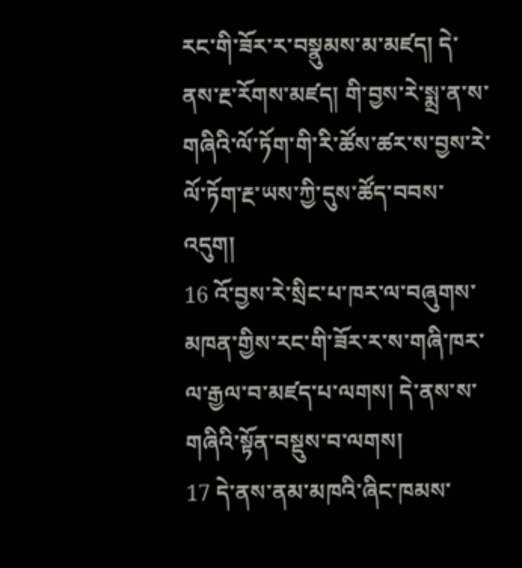རང་གི་ཟོར་ར་བསྣུམས་མ་མཛད། དེ་ནས་རྔ་རོགས་མཛད། གི་བྱས་རེ་སྨྲ་ན་ས་གཞིའི་ལོ་ཏོག་གི་རི་ཚོས་ཚར་ས་བྱས་རེ་ལོ་ཏོག་རྔ་ཡས་ཀྱི་དུས་ཚོད་བབས་འདུག།
16 འོ་བྱས་རེ་སྲིང་པ་ཁར་ལ་བཞུགས་མཁན་གྱིས་རང་གི་ཟོར་ར་ས་གཞི་ཁར་ལ་རྒྱལ་བ་མཛད་པ་ལགས། དེ་ནས་ས་གཞིའི་སྟོན་བསྡུས་བ་ལགས།
17 དེ་ནས་ནམ་མཁའི་ཞིང་ཁམས་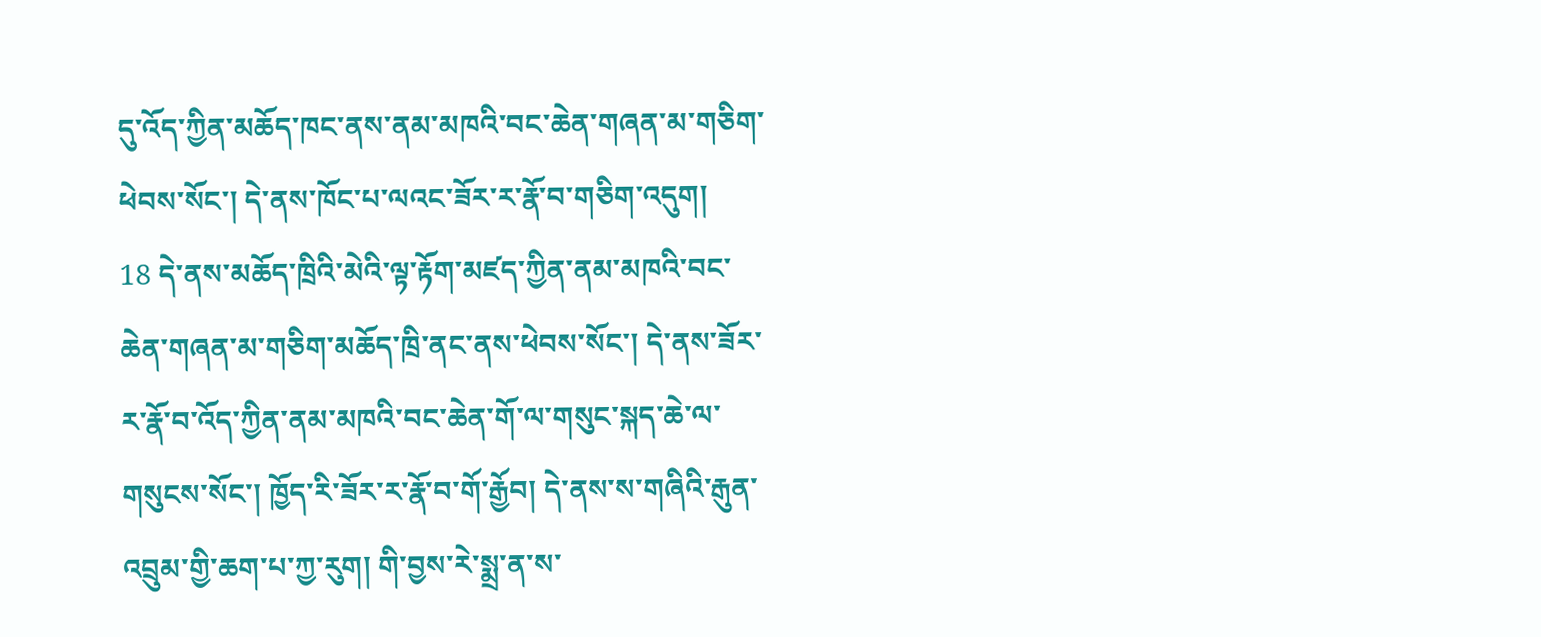དུ་འོད་ཀྱིན་མཆོད་ཁང་ནས་ནམ་མཁའི་བང་ཆེན་གཞན་མ་གཅིག་ཕེབས་སོང་། དེ་ནས་ཁོང་པ་ལའང་ཟོར་ར་རྣོ་བ་གཅིག་འདུག།
18 དེ་ནས་མཆོད་ཁྲིའི་མེའི་ལྟ་རྟོག་མཛད་ཀྱིན་ནམ་མཁའི་བང་ཆེན་གཞན་མ་གཅིག་མཆོད་ཁྲི་ནང་ནས་ཕེབས་སོང་། དེ་ནས་ཟོར་ར་རྣོ་བ་འོད་ཀྱིན་ནམ་མཁའི་བང་ཆེན་གོ་ལ་གསུང་སྐད་ཆེ་ལ་གསུངས་སོང་། ཁྱོད་རི་ཟོར་ར་རྣོ་བ་གོ་རྒྱོབ། དེ་ནས་ས་གཞིའི་རྒུན་འབྲུམ་གྱི་ཆག་པ་ཀྱ་རུག། གི་བྱས་རེ་སྨྲ་ན་ས་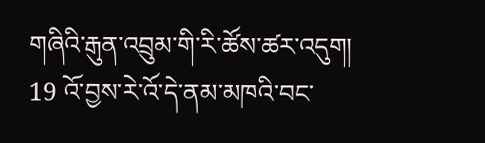གཞིའི་རྒུན་འབྲུམ་གི་རི་ཚོས་ཚར་འདུག།
19 འོ་བྱས་རེ་འོ་དེ་ནམ་མཁའི་བང་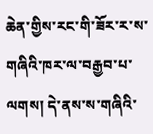ཆེན་གྱིས་རང་གི་ཟོར་ར་ས་གཞིའི་ཁར་ལ་བརྒྱབ་པ་ལགས། དེ་ནས་ས་གཞིའི་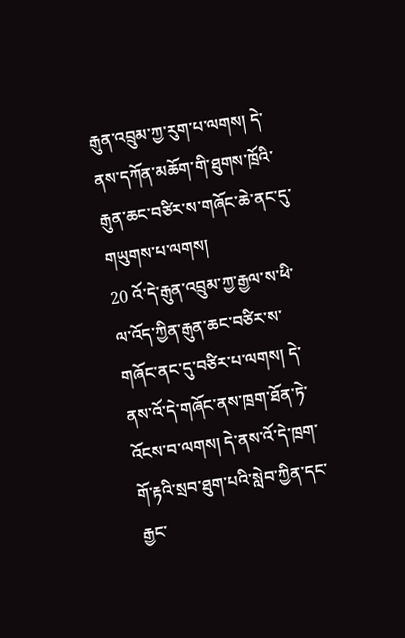རྒུན་འབྲུམ་ཀྱ་རུག་པ་ལགས། དེ་ནས་དཀོན་མཆོག་གི་ཐུགས་ཁྲོའི་རྒུན་ཆང་བཙིར་ས་གཞོང་ཆེ་ནང་དུ་གཡུགས་པ་ལགས།
20 འོ་དེ་རྒུན་འབྲུམ་ཀྱ་རྒྱལ་ས་ཕི་ལ་འོད་ཀྱིན་རྒུན་ཆང་བཙིར་ས་གཞོང་ནང་དུ་བཙིར་པ་ལགས། དེ་ནས་འོ་དེ་གཞོང་ནས་ཁྲག་ཐོན་ཏེ་འོངས་བ་ལགས། དེ་ནས་འོ་དེ་ཁྲག་གོ་རྟའི་སྲབ་ཐུག་པའི་སླེབ་ཀྱིན་དང་རྒྱང་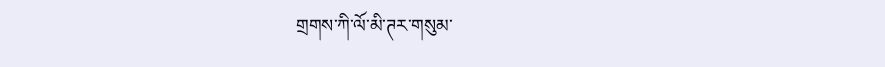གྲགས་ཀི་ལོ་མི་ཊར་གསུམ་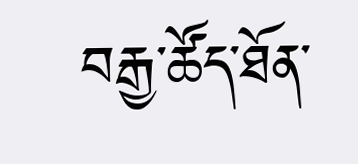བརྒྱ་ཚོད་ཐོན་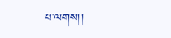པ་ལགས།།